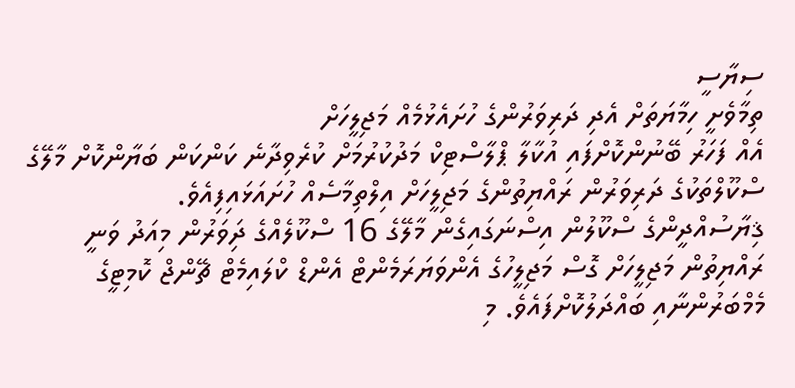ސިޔާސީ
ތިމާވެށީ ހިމާޔަތަށް އެދި ދަރިވަރުންގެ ހުށައެޅުމެއް މަޖިލީހަށް
އެއް ފަހަރު ބޭނުންކޮށްފައި އުކާލާ ޕްލާސްޓިކް މަދުކުރުމަށް ކުރެވިދާނެ ކަންކަން ބަޔާންކޮށް މާލޭގެ ސްކޫލްތަކުގެ ދަރިވަރުން ރައްޔިތުންގެ މަޖިލީހަށް އިލްތިމާސެއް ހުށައަޅައިފިއެވެ.
ޤިޔާސުއްދީންގެ ސްކޫލުން އިސްނަގައިގެން މާލޭގެ 16 ސްކޫލެއްގެ ދަިވަރުން މިއަދު ވަނީ ރައްޔިތުން މަޖިލީހަށް ގޮސް މަޖިލީހުގެ އެންވަޔަރަމެންޓް އެންޑް ކްލައިމެޓް ޗޭންޖް ކޮމިޓީގެ މެމްބަރުންނާއި ބައްދަލުކޮށްފައެވެ. މި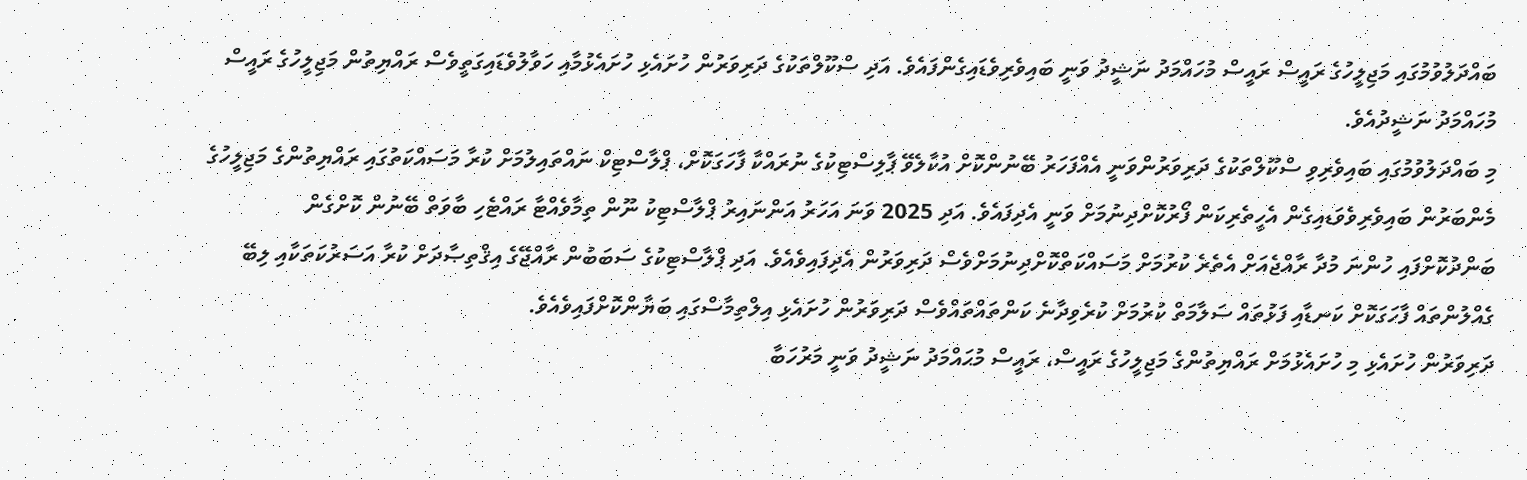ބައްދަލުވުމުގައި މަޖިލީހުގެ ރައީސް ރައީސް މުހައްމަދު ނަޝީދު ވަނީ ބައިވެރިވެޑައިގެންފައެވެ. އަދި ސްކޫލްތަކުގެ ދަރިވަރުން ހުށައެޅި ހުށައެޅުމާއި ހަވާލުވެޑައިގަތީވެސް ރައްޔިތުން މަޖިލީހުގެ ރައީސް މުހައްމަދު ނަޝީދުއެވެ.
މި ބައްދަލުވުމުގައި ބައިވެރިވި ސްކޫލްތަކުގެ ދަރިވަރުންވަނީ އެއްފަހަރު ބޭނުންކޮށް އުކާލެވޭ ޕާލިސްޓިކުގެ ނުރައްކާ ފާހަގަކޮށް، ޕްލާސްޓިކް ނައްތައިލުމަށް ކުރާ މަސައްކަތުގައި ރައްޔިތުންގެ މަޖިލީހުގެ މެންބަރުން ބައިވެރިވެވަޑއިގެން އެހީތެރިކަން ފޯރުކޮށްދިނުމަށް ވަނީ އެދިފައެވެ. އަދި 2025 ވަނަ އަހަރު އަންނައިރު ޕްލާސްޓިކު ނޫން ތިމާވެއްޓާ ރައްޓެހި ބާވަތް ބޭނުން ކޮށްގެން ބަންދުކޮށްފައި ހުންނަ މުދާ ރާއްޖެއަށް އެތެރެ ކުރުމަށް މަސައްކަތްކޮށްދިނުމަށްވެސް ދަރިވަރުން އެދިފައިވެއެވެ. އަދި ޕްލާސްޓިކުގެ ސަބަބުން ރާއްޖޭގެ އިޤްތިޞާދަށް ކުރާ އަސަރުކަތަކާއި ލިބޭ ގެއްލުންތައް ފާހަގަކޮށް ކަނޑާއި ފަޅުތައް ސަލާމަތް ކުރުމަށް ކުރެވިދާނެ ކަންތައްތައްވެސް ދަރިވަރުން ހުށައެޅި އިލްތިމާސްގައި ބަޔާންކޮށްފައިވެއެވެ.
ދަރިވަރުން ހުށައެޅި މި ހުށައެޅުމަށް ރައްޔިތުންގެ މަޖިލީހުގެ ރައީސް، ރައީސް މުޙައްމަދު ނަޝީދު ވަނީ މަރުހަބާ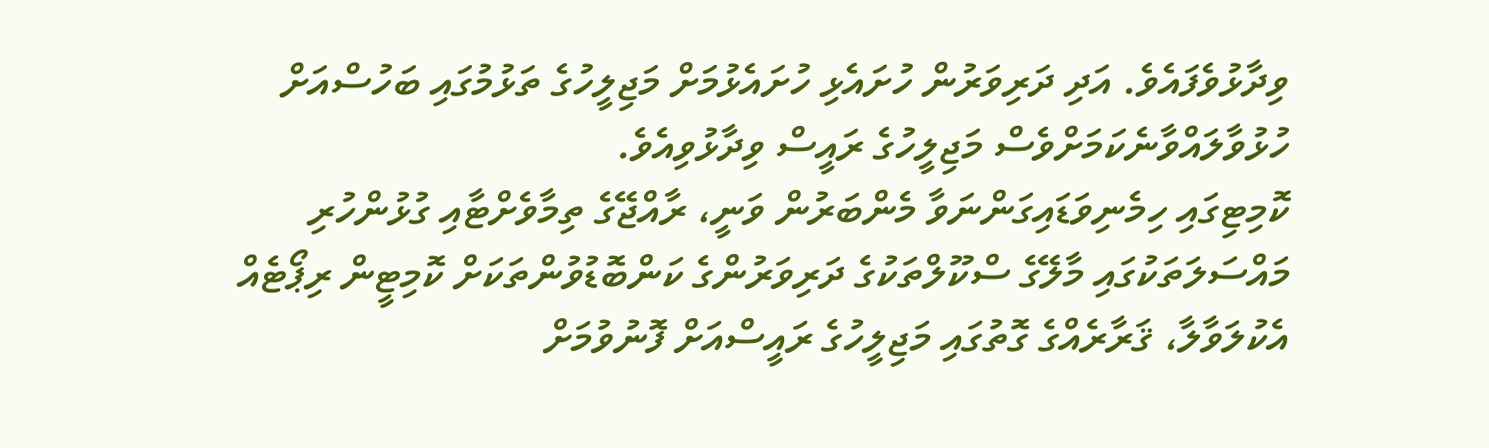ވިދާޅުވެފައެވެ. އަދި ދަރިވަރުން ހުށައެޅި ހުށައެޅުމަށް މަޖިލީހުގެ ތަޅުމުގައި ބަހުސްއަށް ހުޅުވާލައްވާނެކަމަށްވެސް މަޖިލީހުގެ ރައީސް ވިދާޅުވިއެވެ.
ކޮމިޓިގައި ހިމެނިވަޑައިގަންނަވާ މެންބަރުން ވަނީ، ރާއްޖޭގެ ތިމާވެށްޓާއި ގުޅުންހުރި މައްސަލަތަކުގައި މާލޭގެ ސްކޫލްތަކުގެ ދަރިވަރުންގެ ކަންބޮޑުވުންތަކަށް ކޮމިޓީން ރިޕޯޓެއް އެކުލަވާލާ، ޤަރާރެއްގެ ގޮތުގައި މަޖިލީހުގެ ރައީސްއަށް ފޮނުވުމަށް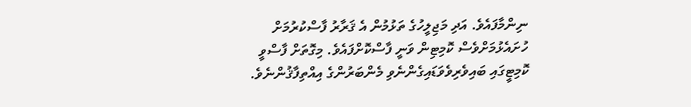ނިންމާފައެވެ. އަދި މަޖިލީހުގެ ތަޅުމުން އެ ޤަރާރު ފާސްކުރުމަށް ހުށައެޅުމަށްވެސް ކޮމިޓިން ވަނީ ފާސްކޮށްފައެވެ. މިގޮތަށް ފާސްވީ ކޮމިޓީގައި ބައިވެރިވެވަޑައިގެންނެވި މެންބަރުންގެ އިއްތިފާޤުންނެވެ.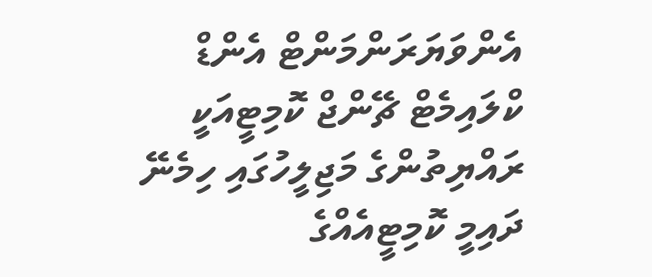އެންވަޔަރަންމަންޓް އެންޑް ކްލައިމެޓް ޗޭންޖް ކޮމިޓީއަކީ ރައްޔިތުންގެ މަޖިލީހުގައި ހިމެނޭ ދައިމީ ކޮމިޓީއެއްގެ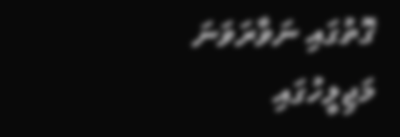ގޮތުގައި ނަވާރަވަނަ މަޖިލީހުގައި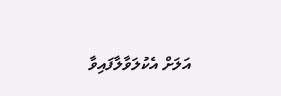އަލަށް އެކުލަވާލާފައިވާ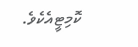ކޮމިޓީއެކެވެ.